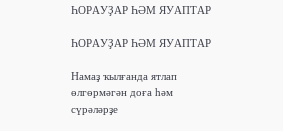ҺОРАУҘАР ҺӘМ ЯУАПТАР

ҺОРАУҘАР ҺӘМ ЯУАПТАР

Намаҙ ҡылғанда ятлап өлгөрмәгән доға һәм сүрәләрҙе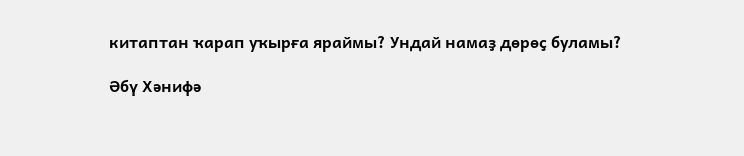китаптан ҡарап уҡырға яраймы? Ундай намаҙ дөрөҫ буламы?

Әбү Хәнифә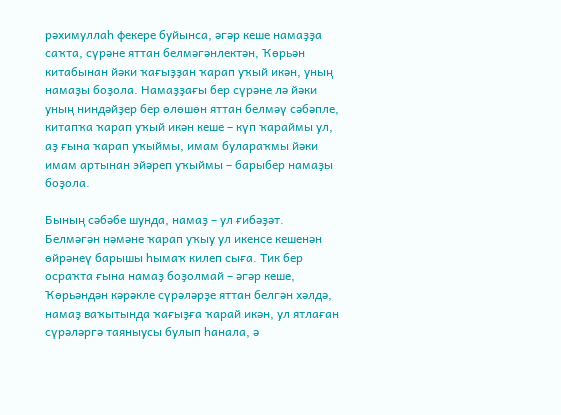рәхимуллаһ фекере буйынса, әгәр кеше намаҙҙа саҡта, сүрәне яттан белмәгәнлектән, Ҡөрьән китабынан йәки ҡағыҙҙан ҡарап уҡый икән, уның намаҙы боҙола. Намаҙҙағы бер сүрәне лә йәки уның ниндәйҙер бер өлөшөн яттан белмәү сәбәпле, китапҡа ҡарап уҡый икән кеше – күп ҡараймы ул, аҙ ғына ҡарап уҡыймы, имам булараҡмы йәки имам артынан эйәреп уҡыймы – барыбер намаҙы боҙола.

Бының сәбәбе шунда, намаҙ – ул ғибәҙәт. Белмәгән нәмәне ҡарап уҡыу ул икенсе кешенән өйрәнеү барышы һымаҡ килеп сыға. Тик бер осраҡта ғына намаҙ боҙолмай – әгәр кеше, Ҡөрьәндән кәрәкле сүрәләрҙе яттан белгән хәлдә, намаҙ ваҡытында ҡағыҙға ҡарай икән, ул ятлаған сүрәләргә таяныусы булып һанала, ә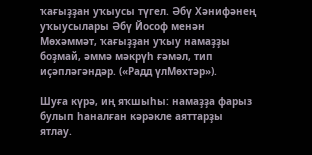ҡағыҙҙан уҡыусы түгел. Әбү Хәнифәнең уҡыусылары Әбү Йософ менән Мөхәммәт, ҡағыҙҙан уҡыу намаҙҙы боҙмай, әммә мәкрүһ ғәмәл, тип иҫәпләгәндәр. («Радд үлМөхтәр»).

Шуға күрә, иң яҡшыһы: намаҙҙа фарыз булып һаналған кәрәкле аяттарҙы ятлау.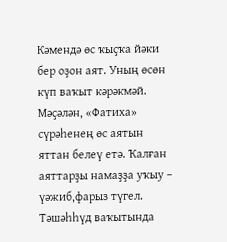Кәмендә өс ҡыҫҡа йәки бер оҙон аят. Уның өсөн күп ваҡыт кәрәкмәй. Мәҫәлән, «Фатиха» сүрәһенең өс аятын яттан белеү етә. Ҡалған аяттарҙы намаҙҙа уҡыу – үәжиб,фарыз түгел. Тәшәһһүд ваҡытында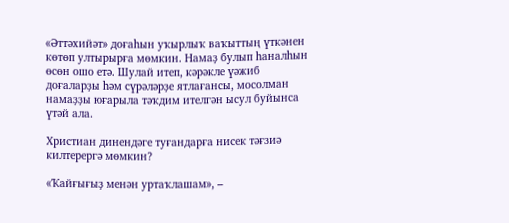«Әттәхийәт» доғаһын уҡырлыҡ ваҡыттың үткәнен көтөп ултырырға мөмкин. Намаҙ булып һаналһын өсөн ошо етә. Шулай итеп, кәрәкле үәжиб доғаларҙы һәм сүрәләрҙе ятлағансы, мосолман намаҙҙы юғарыла тәҡдим ителгән ысул буйынса үтәй ала.

Христиан динендәге туғандарға нисек тәғзиә килтерергә мөмкин?

«Ҡайғығыҙ менән уртаҡлашам», –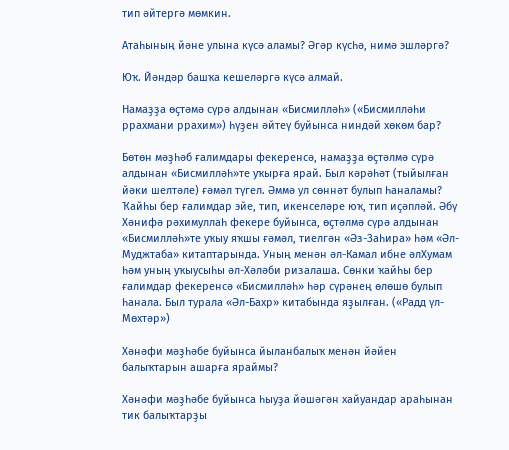тип әйтергә мөмкин.

Атаһының йәне улына күсә аламы? Әгәр күсһә, нимә эшләргә?

Юҡ. Йәндәр башҡа кешеләргә күсә алмай.

Намаҙҙа өҫтәмә сүрә алдынан «Бисмилләһ» («Бисмилләһи ррахмани ррахим») һүҙен әйтеү буйынса ниндәй хөкөм бар?

Бөтөн мәҙһәб ғалимдары фекеренсә, намаҙҙа өҫтәлмә сүрә алдынан «Бисмилләһ»те уҡырға ярай. Был кәрәһәт (тыйылған йәки шелтәле) ғәмәл түгел. Әммә ул сөннәт булып һаналамы? Ҡайһы бер ғалимдар эйе, тип, икенселәре юҡ, тип иҫәпләй. Әбү Хәнифә рәхимуллаһ фекере буйынса, өҫтәлмә сүрә алдынан «Бисмилләһ»те уҡыу яҡшы ғәмәл, тиелгән «Әз-Заһира» һәм «Әл-Муджтаба» китаптарында. Уның менән әл-Камал ибне әлХумам һәм уның уҡыусыһы әл-Хәләби ризалаша. Сөнки ҡайһы бер ғалимдар фекеренсә «Бисмилләһ» һәр сүрәнең өлөшө булып һанала. Был турала «Әл-Бахр» китабында яҙылған. («Радд үл-Мөхтәр»)

Хәнәфи мәҙһәбе буйынса йыланбалыҡ менән йәйен балыҡтарын ашарға яраймы?

Хәнәфи мәҙһәбе буйынса һыуҙа йәшәгән хайуандар араһынан тик балыҡтарҙы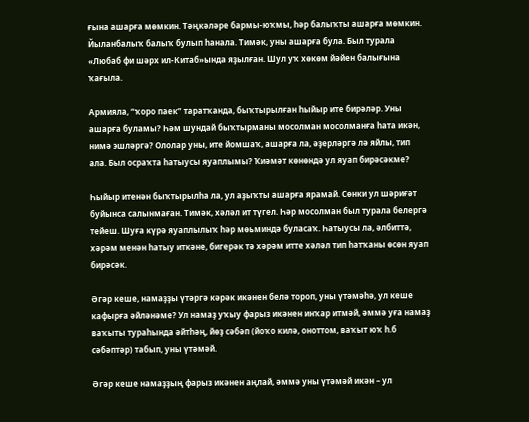ғына ашарға мөмкин. Тәңкәләре бармы-юҡмы, һәр балыҡты ашарға мөмкин. Йыланбалыҡ балыҡ булып һанала. Тимәк, уны ашарға була. Был турала «Любаб фи шәрх ил-Китаб»ында яҙылған. Шул уҡ хөкөм йәйен балығына ҡағыла.

Армияла, “ҡоро паек” таратҡанда, быҡтырылған һыйыр ите бирәләр. Уны ашарға буламы? Һәм шундай быҡтырманы мосолман мосолманға һата икән, нимә эшләргә? Ололар уны, ите йомшаҡ, ашарға ла, әҙерләргә лә яйлы, тип ала. Был осраҡта һатыусы яуаплымы? Ҡиәмәт көнөндә ул яуап бирәсәкме?

Һыйыр итенән быҡтырылһа ла, ул аҙыҡты ашарға ярамай. Сөнки ул шәриғәт буйынса салынмаған. Тимәк, хәләл ит түгел. Һәр мосолман был турала белергә тейеш. Шуға күрә яуаплылыҡ һәр мөьминдә буласаҡ. Һатыусы ла, әлбиттә, хәрәм менән һатыу иткәне, бигерәк тә хәрәм итте хәләл тип һатҡаны өсөн яуап бирәсәк.

Әгәр кеше, намаҙҙы үтәргә кәрәк икәнен белә тороп, уны үтәмәһә, ул кеше кафырға әйләнәме? Ул намаҙ уҡыу фарыз икәнен инҡар итмәй, әммә уға намаҙ ваҡыты тураһында әйтһәң, йөҙ сәбәп (йоҡо килә, оноттом, ваҡыт юҡ һ.б сәбәптәр) табып, уны үтәмәй.

Әгәр кеше намаҙҙың фарыз икәнен аңлай, әммә уны үтәмәй икән – ул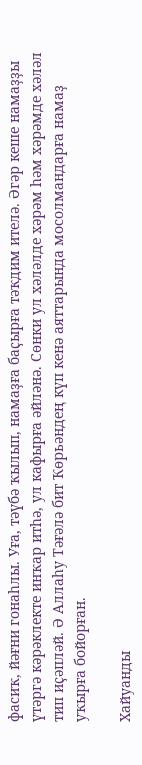фасиҡ, йәғни гонаһлы. Уға, тәүбә ҡылып, намаҙға баҫырға тәҡдим ителә. Әгәр кеше намаҙҙы үтәргә кәрәклекте инҡар итһә, ул кафырға әйләнә. Сөнки ул хәләлде хәрәм һәм хәрәмде хәләл тип иҫәпләй. Ә Аллаһу Тәғәлә бит Ҡөрьәндең күп кенә аяттарында мосолмандарға намаҙ уҡырға бойорған.

Хайуанды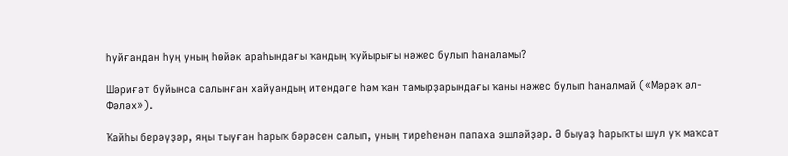һуйғандан һуң уның һөйәк араһындағы ҡандың ҡуйырығы нәжес булып һаналамы?

Шәриғәт буйынса салынған хайуандың итендәге һәм ҡан тамырҙарындағы ҡаны нәжес булып һаналмай («Мәрәҡ әл-Фәләх»).

Ҡайһы берәүҙәр, яңы тыуған һарыҡ бәрәсен салып, уның тиреһенән папаха эшләйҙәр. Ә быуаҙ һарыҡты шул уҡ маҡсат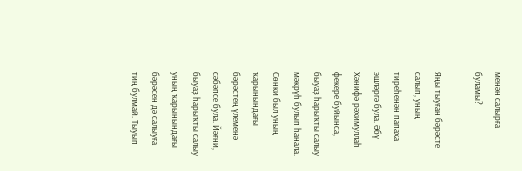менән салырға буламы?

Яңы тыуған бәрәсте салып, уның тиреһенән папаха эшләргә була. Әбү Хәнифә рәхимуллаһ фекере буйынса, быуаҙ һарыҡты салыу мәкрүһ булып һанала. Сөнки был уның ҡарынындағы бәрәстең үлеменә сәбәпсе була. Йәғни, быуаҙ һарыҡты салыу уның ҡарынындағы бәрәсен дә салыуға тиң булмай. Тыуып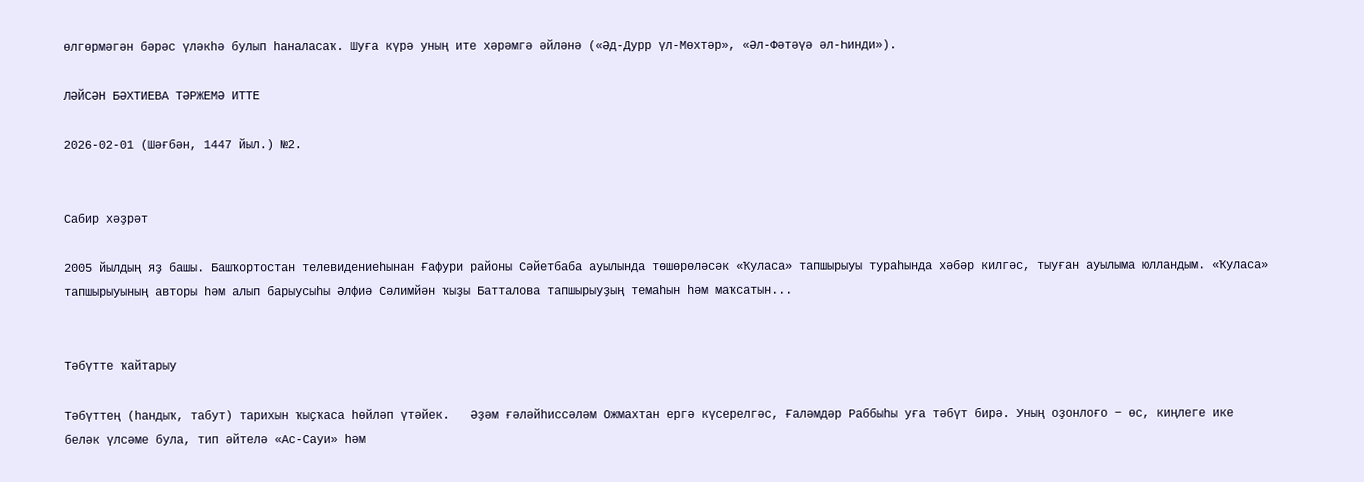өлгөрмәгән бәрәс үләкһә булып һаналасаҡ. Шуға күрә уның ите хәрәмгә әйләнә («Әд-Дурр үл-Мөхтәр», «Әл-Фәтәүә әл-Һинди»).

ЛӘЙСӘН БӘХТИЕВА ТӘРЖЕМӘ ИТТЕ

2026-02-01 (Шәғбән, 1447 йыл.) №2.


Сабир хәҙрәт

2005 йылдың яҙ башы. Башҡортостан телевидениеһынан Ғафури районы Сәйетбаба ауылында төшөрөләсәк «Ҡуласа» тапшырыуы тураһында хәбәр килгәс, тыуған ауылыма юлландым. «Ҡуласа» тапшырыуының авторы һәм алып барыусыһы Әлфиә Сәлимйән ҡыҙы Батталова тапшырыуҙың темаһын һәм маҡсатын...


Тәбүтте ҡайтарыу

Тәбүттең (һандыҡ, табут) тарихын ҡыҫҡаса һөйләп үтәйек.   Әҙәм ғәләйһиссәләм Ожмахтан ергә күсерелгәс, Ғаләмдәр Раббыһы уға тәбүт бирә. Уның оҙонлоғо − өс, киңлеге ике беләк үлсәме була, тип әйтелә «Ас-Сауи» һәм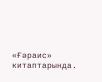«Ғәраис» китаптарында.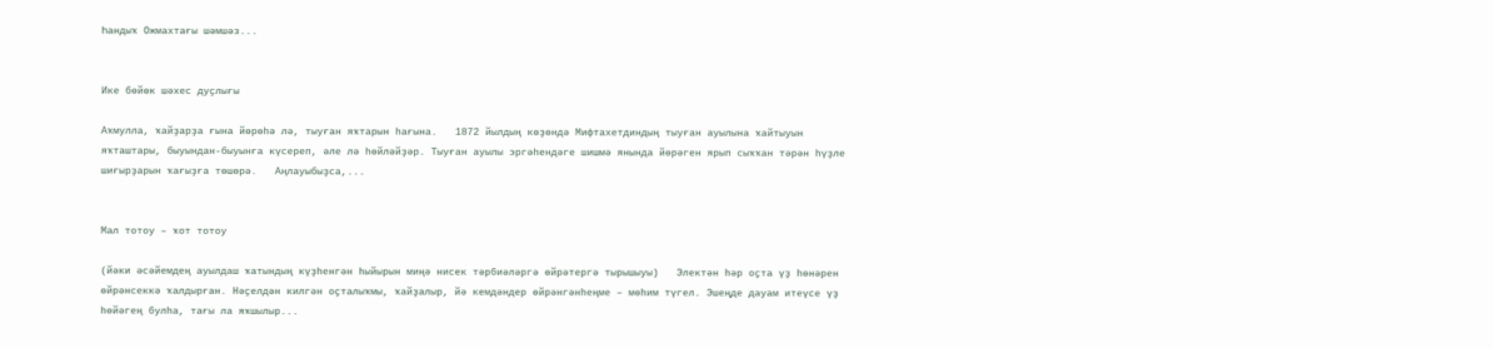Һандыҡ Ожмахтағы шәмшәз...


Ике бөйөк шәхес дуҫлығы

Аҡмулла, ҡайҙарҙа ғына йөрөһә лә, тыуған яҡтарын һағына.   1872 йылдың көҙөндә Мифтахетдиндың тыуған ауылына ҡайтыуын яҡташтары, быуындан-быуынға күсереп, әле лә һөйләйҙәр. Тыуған ауылы эргәһендәге шишмә янында йөрәген ярып сыҡҡан тәрән һүҙле шиғырҙарын ҡағыҙға төшөрә.   Аңлауыбыҙса,...


Мал тотоу – ҡот тотоу

(йәки әсәйемдең ауылдаш ҡатындың күҙһенгән һыйырын миңә нисек тәрбиәләргә өйрәтергә тырышыуы)   Электән һәр оҫта үҙ һөнәрен өйрәнсеккә ҡалдырған. Нәҫелдән килгән оҫталыҡмы, ҡайҙалыр, йә кемдәндер өйрәнгәнһеңме – мөһим түгел. Эшеңде дауам итеүсе үҙ һөйәгең булһа, тағы ла яҡшылыр...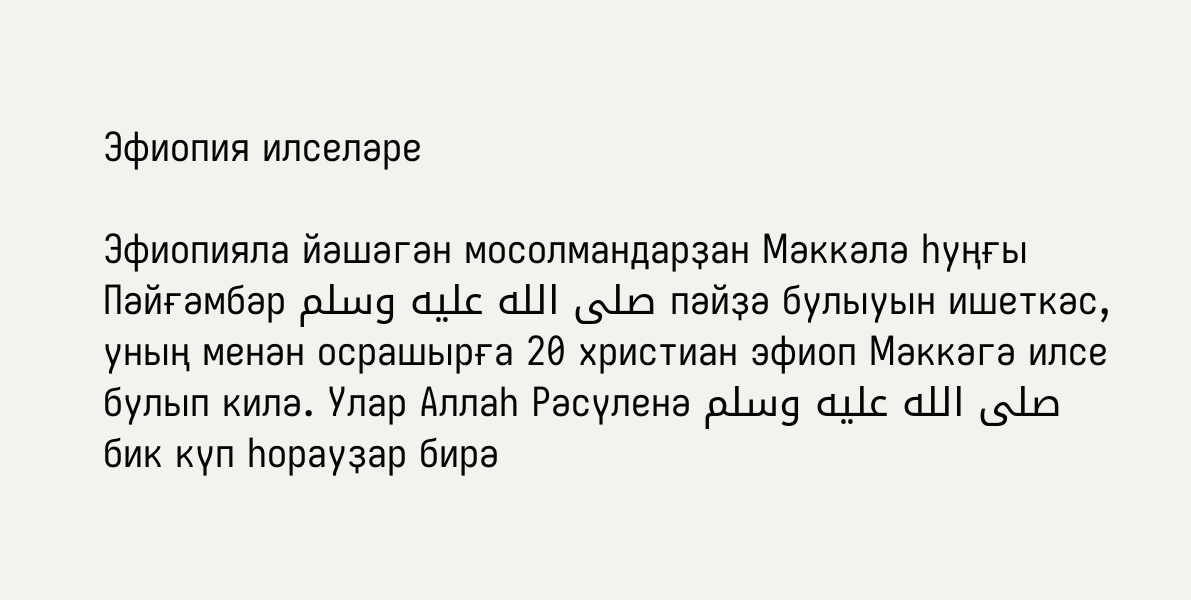Эфиопия илселәре

Эфиопияла йәшәгән мосолмандарҙан Мәккәлә һуңғы Пәйғәмбәр صلى الله عليه وسلم пәйҙә булыуын ишеткәс, уның менән осрашырға 20 христиан эфиоп Мәккәгә илсе булып килә. Улар Аллаһ Рәсүленә صلى الله عليه وسلم бик күп һорауҙар бирә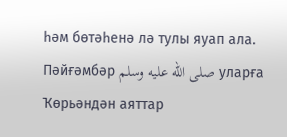һәм бөтәһенә лә тулы яуап ала. Пәйғәмбәр صلى الله عليه وسلم уларға Ҡөрьәндән аяттар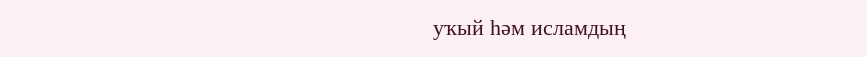уҡый һәм исламдың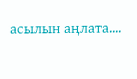асылын аңлата....